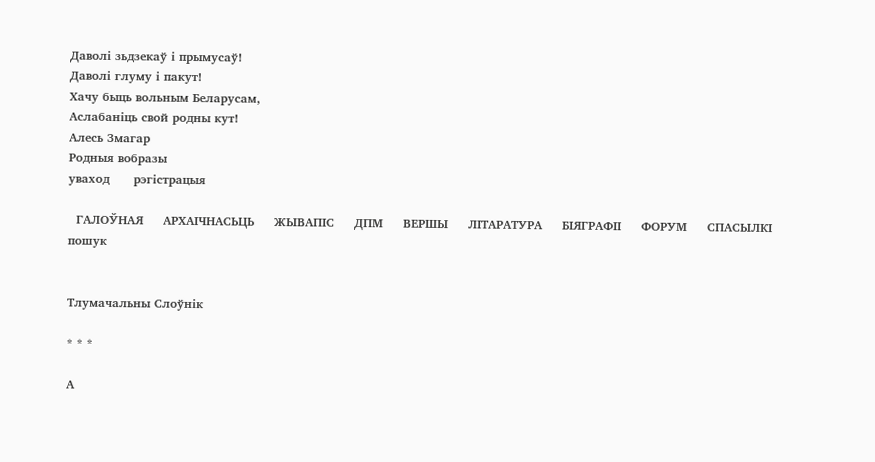Даволі зьдзекаў і прымусаў!
Даволі глуму і пакут!
Хачу быць вольным Беларусам‚
Аслабаніць свой родны кут!
Алесь Змагар
Родныя вобразы
уваход      рэгiстрацыя

  ГАЛОЎНАЯ     АРХАІЧНАСЬЦЬ     ЖЫВАПІС     ДПМ     ВЕРШЫ     ЛІТАРАТУРА     БІЯГРАФІІ     ФОРУМ     СПАСЫЛКІ
пошук


Тлумачальны Слоўнік

* * *

А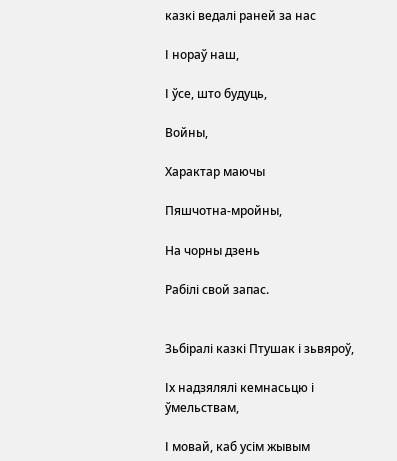казкі ведалі раней за нас

І нораў наш,

І ўсе, што будуць,

Войны,

Характар маючы

Пяшчотна-мройны,

На чорны дзень

Рабілі свой запас.


Зьбіралі казкі Птушак і зьвяроў,

Іх надзялялі кемнасьцю і ўмельствам,

І мовай, каб усім жывым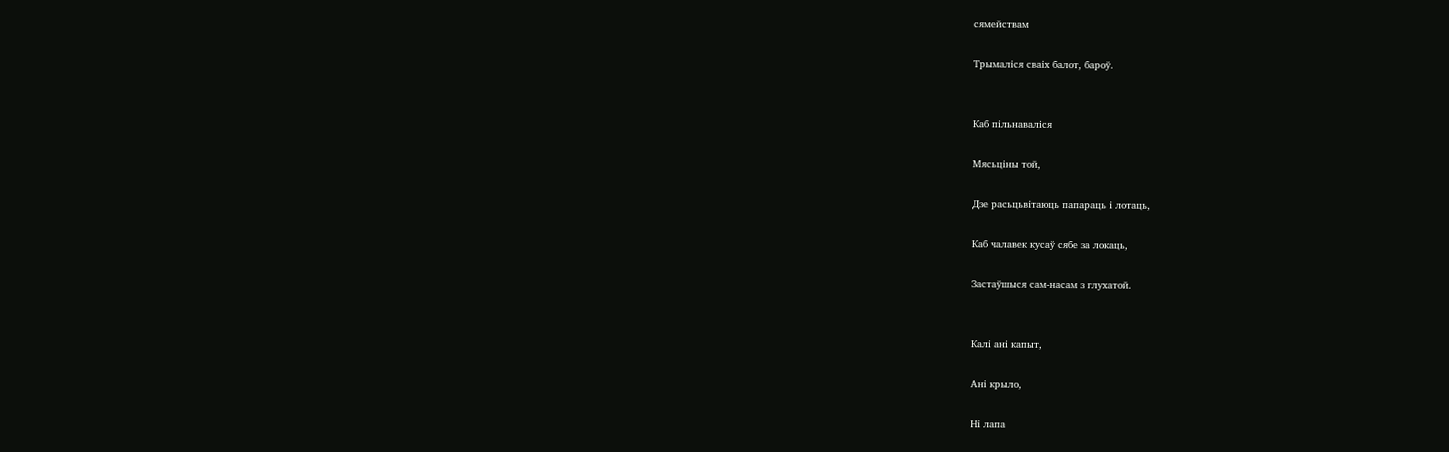сямействам

Трымаліся сваіх балот, бароў.


Каб пільнаваліся

Мясьціны той,

Дзе расьцьвітаюць папараць і лотаць,

Каб чалавек кусаў сябе за локаць,

Застаўшыся сам-насам з глухатой.


Калі ані капыт,

Ані крыло,

Ні лапа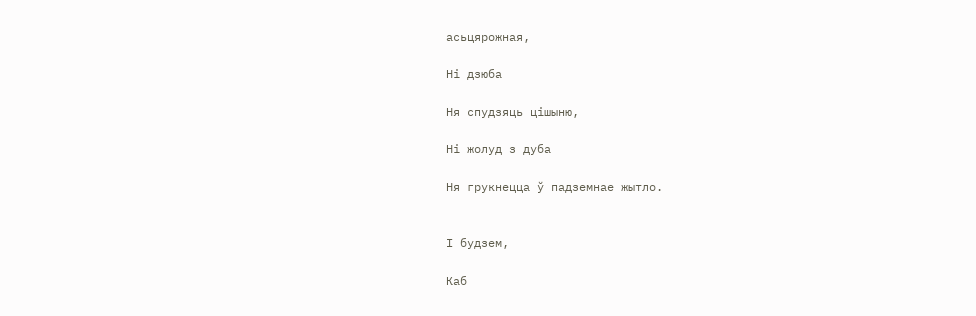асьцярожная,

Ні дзюба

Ня спудзяць цішыню,

Ні жолуд з дуба

Ня грукнецца ў падземнае жытло.


І будзем,

Каб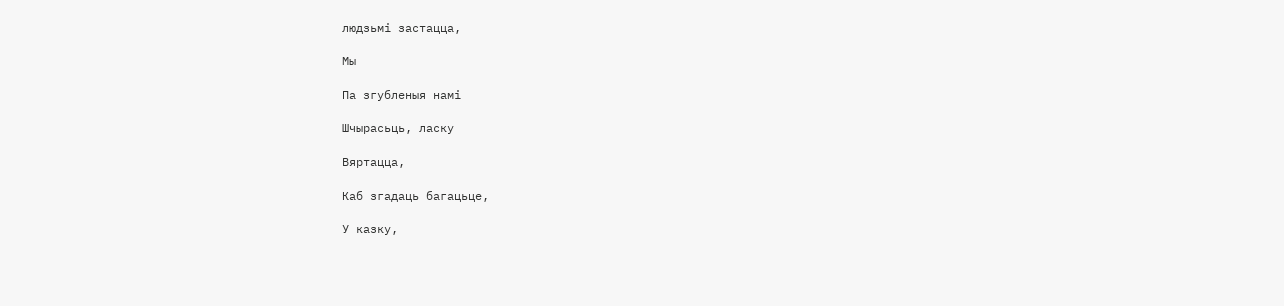людзьмі застацца,

Мы

Па згубленыя намі

Шчырасьць, ласку

Вяртацца,

Каб згадаць багацьце,

У казку,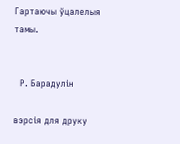Гартаючы ўцалелыя тамы.


  Р. Барадулін

вэрсія для друку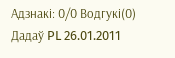Адзнакi: 0/0 Водгукі(0)
Дадаў PL 26.01.2011